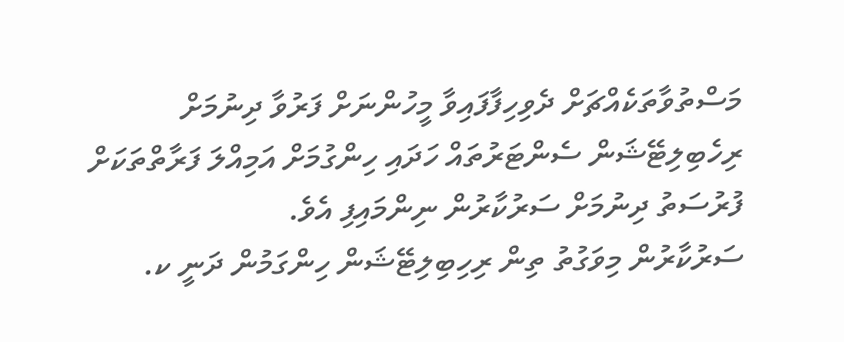މަސްތުވާތަކެއްޗަށް ދެވިހިފާފައިވާ މީހުންނަށް ފަރުވާ ދިނުމަށް ރިހެބިލިޓޭޝަން ސެންޓަރުތައް ހަދައި ހިންގުމަށް އަމިއްލަ ފަރާތްތަކަށް ފުރުސަތު ދިނުމަށް ސަރުކާރުން ނިންމައިފި އެވެ.
ސަރުކާރުން މިވަގުތު ތިން ރިހިބިލިޓޭޝަން ހިންގަމުން ދަނީ ކ.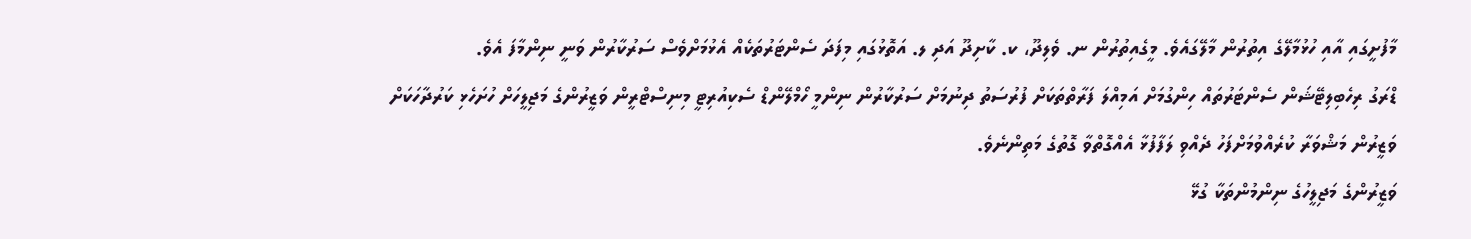މާފުށީގައި އާއި ހުޅުމާލޭގެ އިތުރުން މާލޭގައެވެ. މީގެއިތުރުން ނ. ވެލިދޫ، ކ. ކާށިދޫ އަދި ލ. އަތޮޅުގައި މިފަދަ ސެންޓަރުތަކެއް އެޅުމަށްވެސް ސަރުކާރުން ވަނީ ނިންމާފަ އެވެ.
ޑްރަގު ރިހެބިލިޓޭޝަން ސެންޓަރުތައް ހިންގުމަށް އަމިއްލަ ފަރާތްތަކަށް ފުރުސަތު ދިނުމަށް ސަރުކާރުން ނިންމީ ހޯމްލޭންޑް ސެކިއުރިޓީ މިނިސްޓްރީން ވަޒީރުންގެ މަޖިލީހަށް ހުށަހެޅި ކަރުދާހަކަށް ވަޒީރުން މަޝްވަރާ ކުރެއްވުމަށްފަހު ދެއްވި ލަފާފުޅާ އެއްގޮތްވާ ގޮތުގެ މަތިންނެވެ.
ވަޒީރުންގެ މަޖިލީހުގެ ނިންމުންތަކާ ގުޅޭ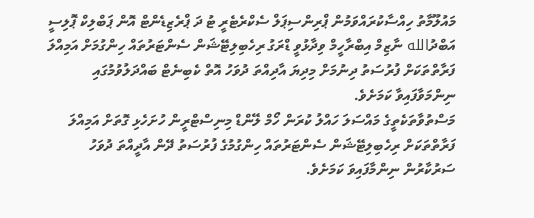މައުލޫމާތު ހިއްސާކުރައްވަމުން ޕްރިންސިޕަލް ސެކްރެޓެރީ ޓު ދަ ޕްރެޒިޑެންޓް އޮން ޕަބްލިކް ޕޮލިސީ އަބްދުالله ނާޒިމް އިބްރާހީމް ވިދާޅުވީ ޑްރަގު ރިހެބިލިޓޭޝަން ސެންޓަރުތައް ހިންގުމަށް އަމިއްލަ ފަރާތްތަކަށް ފުރުސަތު ދިނުމަށް މިދިޔަ އާދިއްތަ ދުވަހު އޮތް ކެބިނެޓް ބައްދަލުވުމުގައި ނިންމަވާފައިވާ ކަމަށެވެ.
މަސްތުވާތަކެތީގެ މައްސަލަ ހައްލު ކުރަން ހޯމް ލޭންޑް މިނިސްޓްރީން ހުށަހެޅި ގޮތަށް އަމިއްލަ ފަރާތްތަކަށް ރިހެބިލިޓޭޝަން ސެންޓަރުތައް ހިންގުމުގެ ފުރުސަތު ދޭން އާދީއްތަ ދުވަހު ސަރުކާރުން ނިންމާފައިވަ ކަމަށެވެ.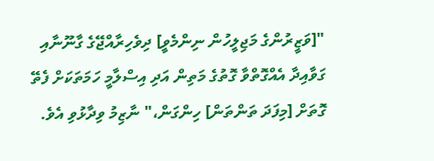"[ވަޒީރުންގެ މަޖިލީހުން ނިންމެވީ] ދިވެހިރާއްޖޭގެ ގާނޫނާއި ގަވާއިދާ އެއްގޮތްވާ ގޮތުގެ މަތިން އަދި އިސްލާމީ ހަމަތަކަށް ފެތޭ ގޮތަށް [މިފަދަ ތަންތަން] ހިންގަން،" ނާޒިމު ވިދާޅުވި އެވެ.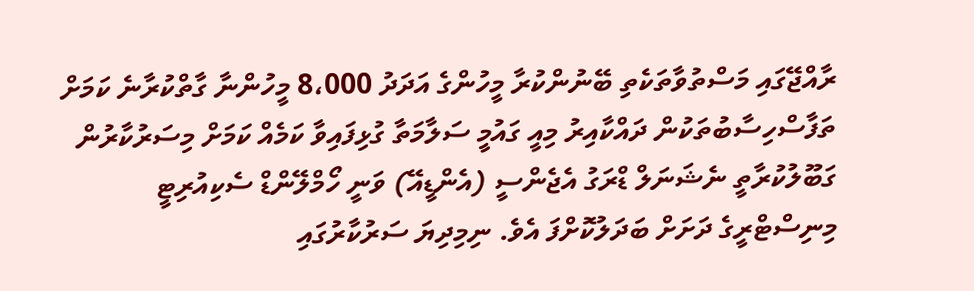ރާއްޖޭގައި މަސްތުވާތަކެތި ބޭނުންކުރާ މީހުންގެ އަދަދު 8،000 މީހުންނާ ގާތްކުރާނެ ކަމަށް ތަފާސްހިސާބުތަކުން ދައްކާއިރު މިއީ ގައުމީ ސަލާމަތާ ގުޅިފައިވާ ކަމެއް ކަމަށް މިސަރުކާރުން ގަބޫލުކުރާތީ ނެޝަނަލް ޑްރަގު އެޖެންސީ (އެންޑީއޭ) ވަނީ ހޯމްލޭންޑް ސެކިއުރިޓީ މިނިސްޓްރީގެ ދަށަށް ބަދަލުކޮށްފަ އެވެ. ނިމިދިޔަ ސަރުކާރުގައި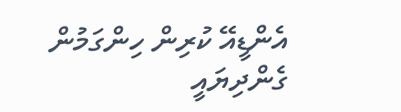އެންޑީއޭ ކުރިން ހިންގަމުން ގެންދިޔައީ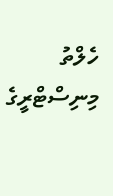ހެލްތު މިނިސްޓްރީގެ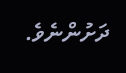ދަށުންނެވެ.